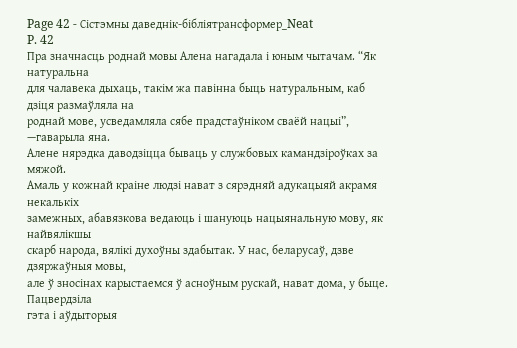Page 42 - Сістэмны даведнік-бібліятрансформер_Neat
P. 42
Пра значнасць роднай мовы Алена нагадала і юным чытачам. “Як натуральна
для чалавека дыхаць, такім жа павінна быць натуральным, каб дзіця размаўляла на
роднай мове, усведамляла сябе прадстаўніком сваёй нацыі”, —гаварыла яна.
Алене нярэдка даводзіцца бываць у службовых камандзіроўках за мяжой.
Амаль у кожнай краіне людзі нават з сярэдняй адукацыяй акрамя некалькіх
замежных, абавязкова ведаюць і шануюць нацыянальную мову, як найвялікшы
скарб народа, вялікі духоўны здабытак. У нас, беларусаў, дзве дзяржаўныя мовы,
але ў зносінах карыстаемся ў асноўным рускай, нават дома, у быце. Пацвердзіла
гэта і аўдыторыя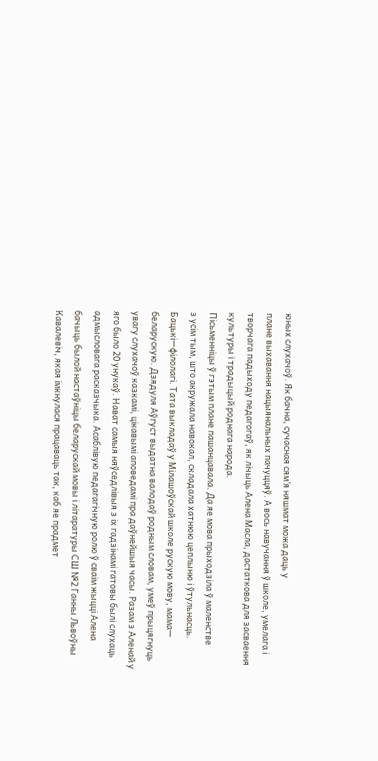юных слухачоў. Як бачна, сучасная сям’я няшмат можа даць у
плане выхавання нацыянальных пачуццяў. А вось навучання ў школе, умелага і
творчага падыходу педагогаў, як лічыць Алена Масла, дастаткова для засваення
культуры і традыцый роднага народа.
Пісьменніцы ў гэтым плане пашанцавала. Да яе мова прыходзіла ў маленстве
з усім тым, што акружала навокал, складала хатнюю цеплыню і ўтульнасць.
Бацькі—філолагі. Тата выкладаў у Мілашоўскай школе рускую мову, мама—
беларускую. Дзядуля Аўгуст выдатна валодаў родным словам, умеў прыцягнуць
увагу слухачоў казкамі, цікавымі аповедамі пра даўнейшыя часы. Разам з Аленай у
яго было 20 унукаў. Нават самыя няўседлівыя з іх гадзінамі гатовы былі слухаць
адмысловага расказчыка. Асаблівую педагагічную ролю ў сваім жыцці Алена
бачыць былой настаўніцы беларускай мовы і літаратуры СШ №2 Ганны Львоўны
Кавалевіч, якая імкнулася працаваць так, каб яе прадмет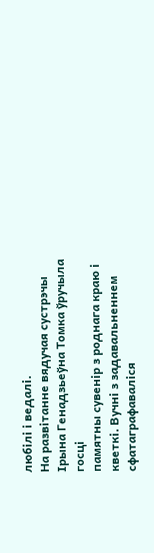любілі і ведалі.
На развітанне вядучая сустрэчы Ірына Генадзьеўна Томка ўручыла госці
памятны сувенір з роднага краю і кветкі. Вучні з задавальненнем сфатаграфаваліся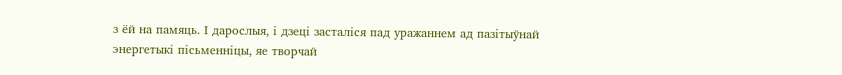з ёй на памяць. І дарослыя, і дзеці засталіся пад уражаннем ад пазітыўнай
энергетыкі пісьменніцы, яе творчай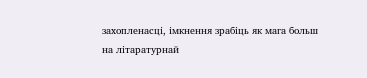захопленасці, імкнення зрабіць як мага больш
на літаратурнай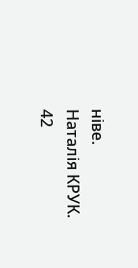ніве.
Наталія КРУК.
42